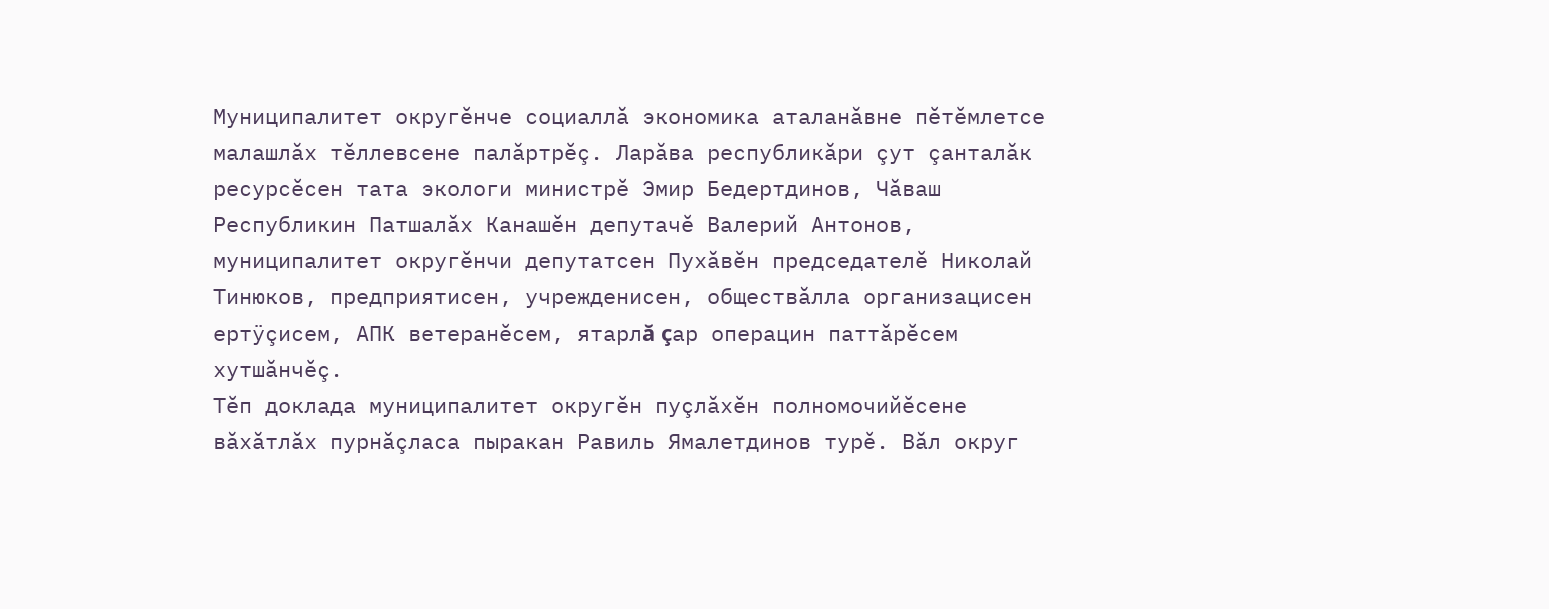Муниципалитет округĕнче социаллă экономика аталанăвне пĕтĕмлетсе малашлăх тĕллевсене палăртрĕç. Ларăва республикăри çут çанталăк ресурсĕсен тата экологи министрĕ Эмир Бедертдинов, Чăваш Республикин Патшалăх Канашĕн депутачĕ Валерий Антонов, муниципалитет округĕнчи депутатсен Пухăвĕн председателĕ Николай Тинюков, предприятисен, учрежденисен, обществăлла организацисен ертÿçисем, АПК ветеранĕсем, ятарлă çар операцин паттăрĕсем хутшăнчĕç.
Тĕп доклада муниципалитет округĕн пуçлăхĕн полномочийĕсене вăхăтлăх пурнăçласа пыракан Равиль Ямалетдинов турĕ. Вăл округ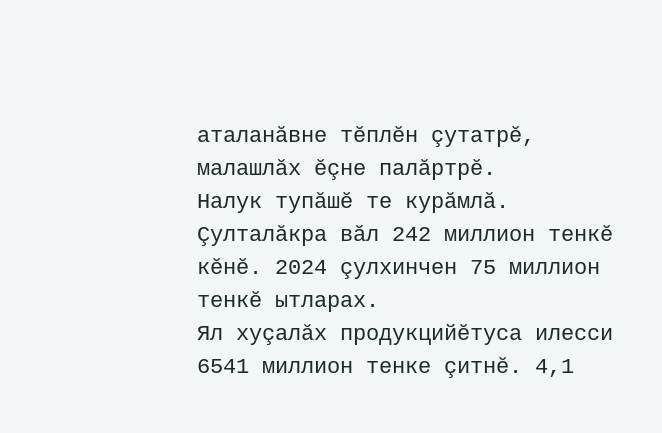аталанăвне тĕплĕн çутатрĕ, малашлăх ĕçне палăртрĕ.
Налук тупăшĕ те курăмлă. Çулталăкра вăл 242 миллион тенкĕ кĕнĕ. 2024 çулхинчен 75 миллион тенкĕ ытларах.
Ял хуçалăх продукцийĕтуса илесси 6541 миллион тенке çитнĕ. 4,1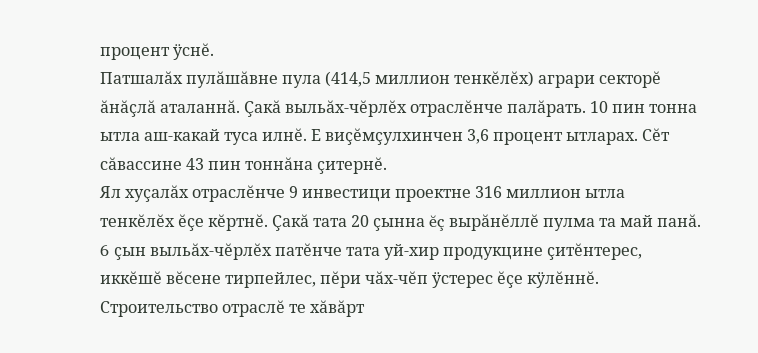процент ÿснĕ.
Патшалăх пулăшăвне пула (414,5 миллион тенкĕлĕх) аграри секторĕ ăнăçлă аталаннă. Çакă выльăх-чĕрлĕх отраслĕнче палăрать. 10 пин тонна ытла аш-какай туса илнĕ. Е виçĕмçулхинчен 3,6 процент ытларах. Сĕт сăвассине 43 пин тоннăна çитернĕ.
Ял хуçалăх отраслĕнче 9 инвестици проектне 316 миллион ытла тенкĕлĕх ĕçе кĕртнĕ. Çакă тата 20 çынна ĕç вырăнĕллĕ пулма та май панă. 6 çын выльăх-чĕрлĕх патĕнче тата уй-хир продукцине çитĕнтерес, иккĕшĕ вĕсене тирпейлес, пĕри чăх-чĕп ÿстерес ĕçе кÿлĕннĕ.
Строительство отраслĕ те хăвăрт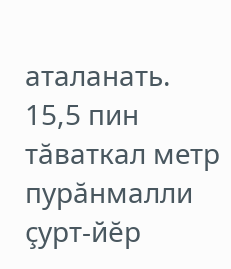аталанать. 15,5 пин тăваткал метр пурăнмалли çурт-йĕр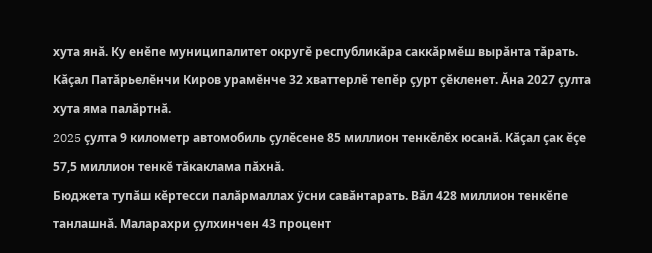хута янă. Ку енĕпе муниципалитет округĕ республикăра саккăрмĕш вырăнта тăрать. Кăçал Патăрьелĕнчи Киров урамĕнче 32 хваттерлĕ тепĕр çурт çĕкленет. Ăна 2027 çулта хута яма палăртнă.
2025 çулта 9 километр автомобиль çулĕсене 85 миллион тенкĕлĕх юсанă. Кăçал çак ĕçе 57,5 миллион тенкĕ тăкаклама пăхнă.
Бюджета тупăш кĕртесси палăрмаллах ÿсни савăнтарать. Вăл 428 миллион тенкĕпе танлашнă. Маларахри çулхинчен 43 процент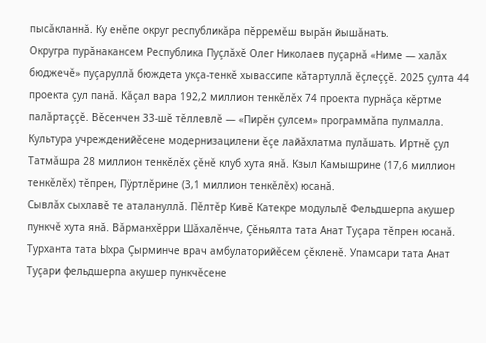пысăкланнă. Ку енĕпе округ республикăра пĕрремĕш вырăн йышăнать.
Округра пурăнакансем Республика Пуçлăхĕ Олег Николаев пуçарнă «Ниме — халăх бюджечĕ» пуçаруллă бюждета укçа-тенкĕ хывассипе кăтартуллă ĕçлеççĕ. 2025 çулта 44 проекта çул панă. Кăçал вара 192,2 миллион тенкĕлĕх 74 проекта пурнăçа кĕртме палăртаççĕ. Вĕсенчен 33-шĕ тĕллевлĕ — «Пирĕн çулсем» программăпа пулмалла.
Культура учрежденийĕсене модернизацилени ĕçе лайăхлатма пулăшать. Иртнĕ çул Татмăшра 28 миллион тенкĕлĕх çĕнĕ клуб хута янă. Кзыл Камышрине (17,6 миллион тенкĕлĕх) тĕпрен, Пÿртлĕрине (3,1 миллион тенкĕлĕх) юсанă.
Сывлăх сыхлавĕ те аталануллă. Пĕлтĕр Кивĕ Катекре модульлĕ Фельдшерпа акушер пункчĕ хута янă. Вăрманхĕрри Шăхалĕнче, Çĕньялта тата Анат Туçара тĕпрен юсанă. Турханта тата Ыхра Çырминче врач амбулаторийĕсем çĕкленĕ. Упамсари тата Анат Туçари фельдшерпа акушер пункчĕсене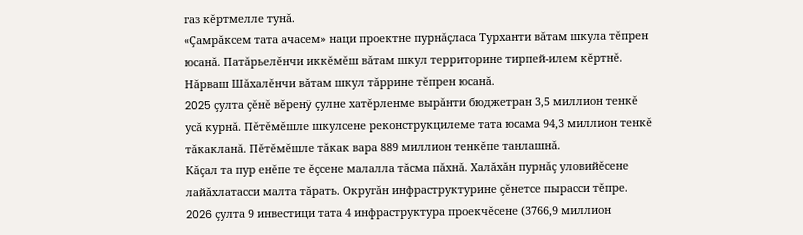газ кĕртмелле тунă.
«Çамрăксем тата ачасем» наци проектне пурнăçласа Турханти вăтам шкула тĕпрен юсанă. Патăрьелĕнчи иккĕмĕш вăтам шкул территорине тирпей-илем кĕртнĕ. Нăрваш Шăхалĕнчи вăтам шкул тăррине тĕпрен юсанă.
2025 çулта çĕнĕ вĕренÿ çулне хатĕрленме вырăнти бюджетран 3,5 миллион тенкĕ усă курнă. Пĕтĕмĕшле шкулсене реконструкцилеме тата юсама 94,3 миллион тенкĕ тăкакланă. Пĕтĕмĕшле тăкак вара 889 миллион тенкĕпе танлашнă.
Кăçал та пур енĕпе те ĕçсене малалла тăсма пăхнă. Халăхăн пурнăç уловийĕсене лайăхлатасси малта тăрать. Округăн инфраструктурине çĕнетсе пырасси тĕпре.
2026 çулта 9 инвестици тата 4 инфраструктура проекчĕсене (3766,9 миллион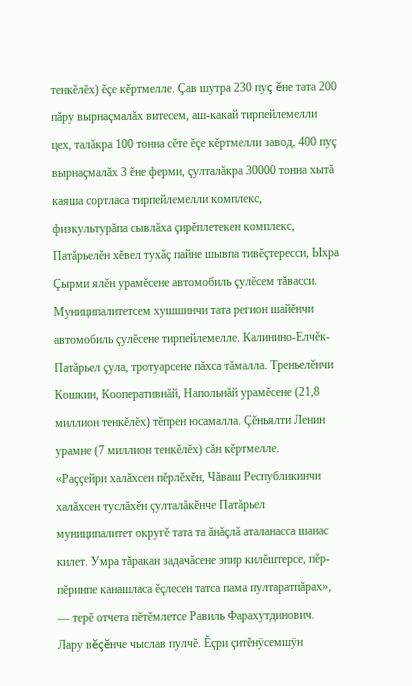тенкĕлĕх) ĕçе кĕртмелле. Çав шутра 230 пуç ĕне тата 200 пăру вырнаçмалăх витесем, аш-какай тирпейлемелли цех, талăкра 100 тонна сĕте ĕçе кĕртмелли завод, 400 пуç вырнаçмалăх 3 ĕне ферми, çулталăкра 30000 тонна хытă каяша сортласа тирпейлемелли комплекс, физкультурăпа сывлăха çирĕплетекен комплекс, Патăрьелĕн хĕвел тухăç пайне шывпа тивĕçтересси, Ыхра Çырми ялĕн урамĕсене автомобиль çулĕсем тăвасси.
Муниципалитетсем хушшинчи тата регион шайĕнчи автомобиль çулĕсене тирпейлемелле. Калинино-Елчĕк-Патăрьел çула, тротуарсене пăхса тăмалла. Треньелĕнчи Кошкин, Кооперативнăй, Напольнăй урамĕсене (21,8 миллион тенкĕлĕх) тĕпрен юсамалла. Çĕньялти Ленин урамне (7 миллион тенкĕлĕх) сăн кĕртмелле.
«Раççейри халăхсен пĕрлĕхĕн, Чăваш Республикинчи халăхсен туслăхĕн çулталăкĕнче Патăрьел муниципалитет округĕ тата та ăнăçлă аталанасса шанас килет. Умра тăракан задачăсене эпир килĕштерсе, пĕр-пĕринпе канашласа ĕçлесен татса пама пултаратпăрах», — терĕ отчета пĕтĕмлетсе Равиль Фарахутдинович.
Лару вĕçĕнче чыслав пулчĕ. Ĕçри çитĕнÿсемшÿн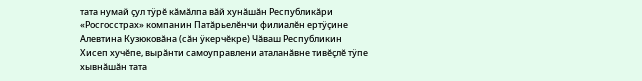тата нумай çул тÿрĕ кăмăлпа вăй хунăшăн Республикăри «Росгосстрах» компанин Патăрьелĕнчи филиалĕн ертÿçине Алевтина Кузюковăна (сăн ÿкерчĕкре) Чăваш Республикин Хисеп хучĕпе, вырăнти самоуправлени аталанăвне тивĕçлĕ тÿпе хывнăшăн тата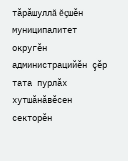тăрăшуллă ĕçшĕн муниципалитет округĕн администрацийĕн çĕр тата пурлăх хутшăнăвĕсен секторĕн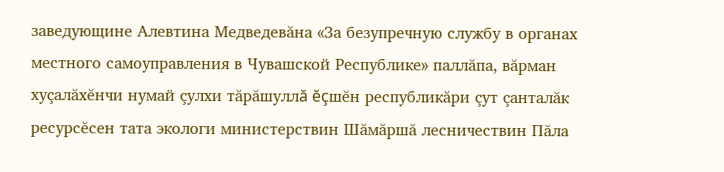заведующине Алевтина Медведевăна «За безупречную службу в органах местного самоуправления в Чувашской Республике» паллăпа, вăрман хуçалăхĕнчи нумай çулхи тăрăшуллă ĕçшĕн республикăри çут çанталăк ресурсĕсен тата экологи министерствин Шăмăршă лесничествин Пăла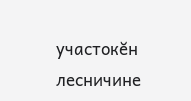участокĕн лесничине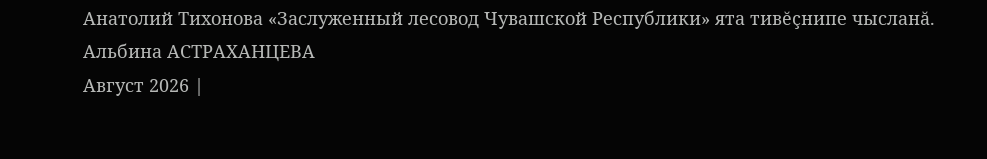Анатолий Тихонова «Заслуженный лесовод Чувашской Республики» ята тивĕçнипе чысланă.
Альбина АСТРАХАНЦЕВА
Август 2026 |